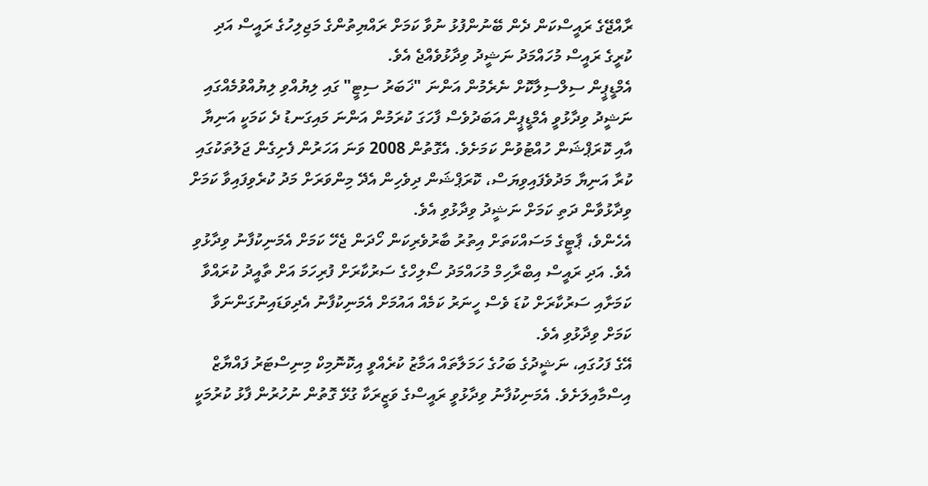ރާއްޖޭގެ ރައީސްކަން ދެން ބޭނުންފުޅު ނުވާ ކަމަށް ރައްޔިތުންގެ މަޖިލިހުގެ ރައީސް އަދި ކުރީގެ ރައީސް މުހައްމަދު ނަޝީދު ވިދާޅުވެއްޖެ އެވެ.
އެމްޑީޕީން ސިލްސިލާކޮށް ނެރެމުން އަންނަ "ޚަބަރު ސިޓީ" ގައި ލިޔުއްވި ލިޔުއްވުމެއްގައި ނަޝީދު ވިދާޅުވީ އެމްޑީޕީން އަބަދުވެސް ފާހަގަ ކުރަމުން އަންނަ މައިގަނޑު ދެ ކަމަކީ އަނިޔާ އާއި ކޮރަޕްޝަން ހުއްޓުވުން ކަމަށެވެ. އެގޮތުން 2008 ވަނަ އަހަރުން ފެށިގެން ޖަލުތަކުގައި ކުރާ އަނިޔާ މަދުވެފައިވިޔަސް، ކޮރަޕްޝަން ދިވެހިން އެދޭ މިންވަރަށް މަދު ކުރެވިފައިވާ ކަމަށް ވިދާޅުވާން ދަތި ކަމަށް ނަޝީދު ވިދާޅުވި އެވެ.
އެހެންވެ، ޕާޓީގެ މަސައްކަތަށް އިތުރު ބާރުވެރިކަން ހޯދަން ޖެހޭ ކަމަށް އެމަނިކުފާނު ވިދާޅުވި އެވެ. އަދި ރައީސް އިބްރާހިމް މުހައްމަދު ސޯލިހްގެ ސަރުކާރަށް ފުރިހަމަ އަށް ތާއީދު ކުރައްވާ ކަމަށާއި ސަރުކާރަށް ކުޑަ ވެސް ހީނަރު ކަމެއް އައުމަށް އެމަނިކުފާނު އެދިވަޑައިނުގަންނަވާ ކަމަށް ވިދާޅުވި އެވެ.
އޭގެ ފަހުގައި، ނަޝީދުގެ ބަހުގެ ހަމަލާތައް އަމާޒު ކުރެއްވީ އިކޮނޮމިކް މިނިސްޓަރު ފައްޔާޒް އިސްމާއިލަށެވެ. އެމަނިކުފާނު ވިދާޅުވީ ރައީސްގެ ވަޒީރަކާ ގުޅޭ ގޮތުން ނުހުރުން ފާޅު ކުރުމަކީ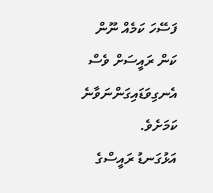ފަސޭހަ ކަމެއް ނޫން ކަން ރައީސަށް ވެސް އެނގިވަޑައިގަންނަވާނެ ކަމަށެވެ.
އަޅުގަނޑު ރައީސްގެ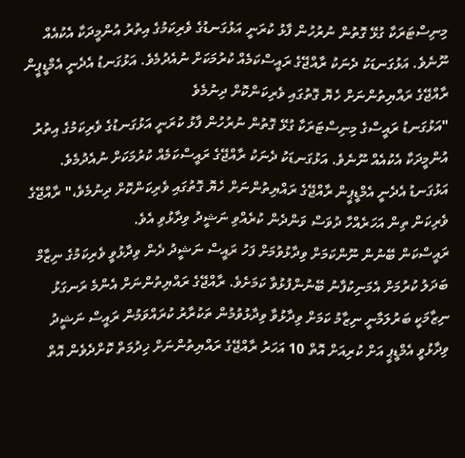މިނިސްޓަރަކާ ގުޅޭ ގޮތުން ނުރުހުން ފާޅު ކުރަނީ އަޅުގަނޑުގެ ވެރިކަމުގެ އިތުރު އުންމީދަކާ އެކުއެއް ނޫނެވެ. އަޅުގަނޑަކު ދެނަކު ރާއްޖޭގެ ރައީސްކަމެއް ކުރުމަކަށް ނުއެދުމެވެ. އަޅުގަނޑު އެދެނީ އެމްޑީޕީން ރާއްޖޭގެ ރައްޔިތުންނަށް ހެޔޮ ގޮތުގައި ވެރިކަންކޮށް ދިނުމެވެ
"އަޅުގަނޑު ރައީސްގެ މިނިސްޓަރަކާ ގުޅޭ ގޮތުން ނުރުހުން ފާޅު ކުރަނީ އަޅުގަނޑުގެ ވެރިކަމުގެ އިތުރު އުންމީދަކާ އެކުއެއް ނޫނެވެ. އަޅުގަނޑަކު ދެނަކު ރާއްޖޭގެ ރައީސްކަމެއް ކުރުމަކަށް ނުއެދުމެވެ. އަޅުގަނޑު އެދެނީ އެމްޑީޕީން ރާއްޖޭގެ ރައްޔިތުންނަށް ހެޔޮ ގޮތުގައި ވެރިކަންކޮށް ދިނުމެވެ،" ރާއްޖޭގެ ވެރިކަން ތިން އަހަރެއްހާ ދުވަސް ވަންދެން ކުރެއްވި ނަޝީދު ވިދާޅުވި އެވެ.
ރައީސްކަން ބޭނުން ނޫންކަމަށް ވިދާޅުވުމަށް ފަހު ރައީސް ނަޝީދު ދެން ވިދާޅުވީ ވެރިކަމުގެ ނިޒާމް ބަދަލު ކުރުމަށް އެމަނިކުފާނު ބޭނުންފުޅުވާ ކަމަށެވެ. ރާއްޖޭގެ ރައްޔިތުންނަށް އެންމެ ރަނގަޅު ނިޒާމަކީ ބަރުލަމާނީ ނިޒާމު ކަމަށް ވިދާޅުވާ ވިދާޅުވުމުން ތަކުރާރު ކުރައްވަމުން ރައީސް ނަޝީދު ވިދާޅުވީ އެމްޑީޕީ އަށް ކުރިއަށް އޮތް 10 އަހަރު ރާއްޖޭގެ ރައްޔިތުންނަށް ޚިދުމަތް ކޮށްދެވެން އޮތް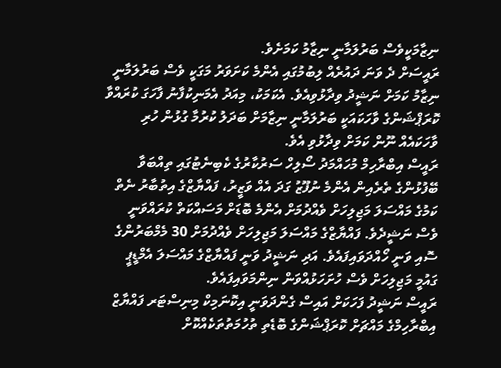ނިޒާމަކީވެސް ބަރުލަމާނީ ނިޒާމު ކަމަށެވެ.
ރައީސަށް ދެ ވަނަ ދައުރެއް ލިބުމުގައި އެންމެ ކަށަވަރު މަގަކީ ވެސް ބަރުލަމާނީ ނިޒާމު ކަމަށް ނަޝީދު ވިދާޅުވިއެވެ. އެކަމަކު، މިއަދު އެމަނިކުފާނު ފާހަގަ ކުރައްވާ ކޮރަޕްޝަންގެ ވާހަކައަކީ ބަރުލަމާނީ ނިޒާމަށް ބަދަލު ކުރުމާ ގުޅުން ހުރި ވާހަކައެއް ނޫން ކަމަށް ވިދާޅުވި އެވެ.
ރައީސް އިބްރާހިމް މުހައްމަދު ސޯލިހް ސަރުކާރުގެ ކެބިނެޓުގައި ތިއްބަވާ ބޭފުޅުންގެ ތެރެއިން އެންމެ ނުފޫޒު ގަދަ އެއް ވަޒީރު، ފައްޔާޒްގެ އިތުބާރު ނެތް ކަމުގެ މައްސަލަ މަޖިލިހަށް ވެއްދުމަށް އެންމެ ބޮޑަށް މަސައްކަތް ކުރައްވަނީ ވެސް ނަޝީދެވެ. ފައްޔާޒްގެ މައްސަލަ މަޖިލިހަށް ވެއްދުމަށް 30 މެމްބަރުންގެ ސޮއި ވަނީ ހޯއްދަވައިފައެވެ. އަދި ނަޝީދު ވަނީ ފައްޔާޒްގެ މައްސަލަ އެމްޑީޕީ ގައުމީ މަޖިލިހަށް ވެސް ހުށަހަޅުއްވަން ނިންމަވައިފައެވެ.
ރައީސް ނަޝީދު ފަހަކަށް އައިސް ގެންދަވަނީ އިކޮނަމިކް މިނިސްޓަރ ފައްޔާޒް އިބްރާހިމްގެ މައްޗަށް ކޮރަޕްޝަންގެ ބޮޑެތި ތުހުމަތުތަކެއްކޮށް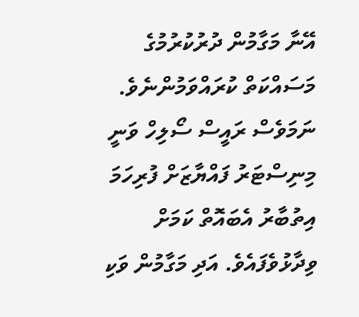އޭނާ މަގާމުން ދުރުކުރުމުގެ މަސައްކަތް ކުރައްވަމުންނެވެ. ނަމަވެސް ރައީސް ސޯލިހް ވަނީ މިނިސްޓަރު ފައްޔާޒަށް ފުރިހަމަ އިތުބާރު އެބައޮތް ކަމަށް ވިދާޅުވެފައެވެ. އަދި މަގާމުން ވަކި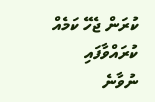ކުރަން ޖެހޭ ކަމެއް ކުރައްވާފައި ނުވާނެ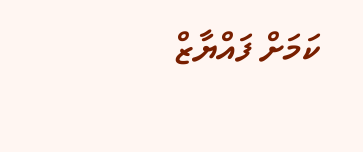ކަމަށް ފައްޔާޒް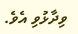ވިދާޅުވި އެވެ.